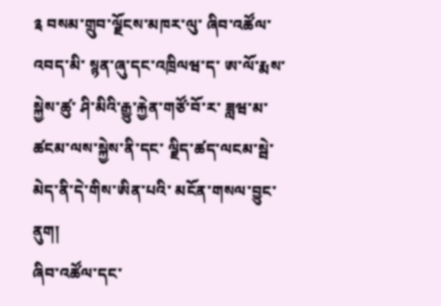༉ བསམ་གྲུབ་ལྗོངས་མཁར་ལུ་ ཞིབ་འཚོལ་འབད་མི་ སྙན་ཞུ་དང་འཁྲིལཝ་ད་ ཨ་ལོ་རྨས་སྐྱེས་ཚུ་ ཤི་མིའི་རྒྱུ་རྐྱེན་གཙོ་བོ་ར་ ཟླཝ་མ་ཚངམ་ལས་སྐྱེས་ནི་དང་ ལྗིད་ཚད་ལངམ་སྦེ་མེད་ནི་དེ་གིས་ཨིན་པའི་ མངོན་གསལ་བྱུང་ནུག།
ཞིབ་འཚོལ་དང་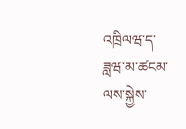འཁྲིལཝ་ད་ ཟླཝ་མ་ཚངམ་ལས་སྐྱེས་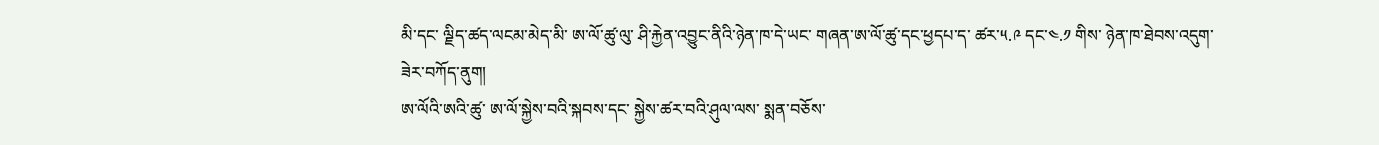མི་དང་ ལྗིད་ཚད་ལངམ་མེད་མི་ ཨ་ལོ་ཚུ་ལུ་ ཤི་རྐྱེན་འབྱུང་ནིའི་ཉེན་ཁ་དེ་ཡང་ གཞན་ཨ་ལོ་ཚུ་དང་ཕྱདཔ་ད་ ཚར་༥.༩ དང་༤.༡ གིས་ ཉེན་ཁ་ཐེབས་འདུག་ཟེར་བཀོད་ནུག།
ཨ་ལོའི་ཨའི་ཚུ་ ཨ་ལོ་སྐྱེས་བའི་སྐབས་དང་ སྐྱེས་ཚར་བའི་ཤུལ་ལས་ སྨན་བཅོས་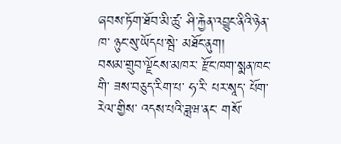ཞབས་ཏོག་ཐོབ་མི་ཚུ་ ཤི་རྐྱེན་འབྱུང་ནིའི་ཉེན་ཁ་ ཉུང་སུ་ཡོདཔ་སྦེ་ མཐོང་ནུག།
བསམ་གྲུབ་ལྗོངས་མཁར་ རྫོང་ཁག་སྨན་ཁང་གི་ ཟས་བཅུད་རིག་པ་ ཧ་རི་ པར་སཱད་ པོག་རེལ་གྱིས་ འདས་པའི་ཟླཝ་ནང་ གསོ་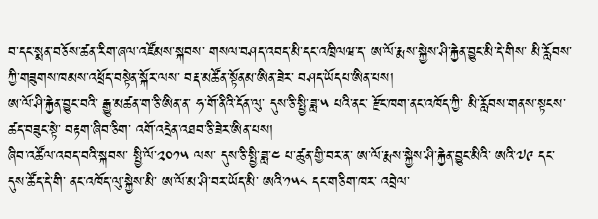བ་དང་སྨན་བཅོས་ཚན་རིག་ཞལ་འཛོམས་སྐབས་ གསལ་བཤད་འབད་མི་དང་འཁྲིལཝ་ད་ ཨ་ལོ་རྨས་སྐྱེས་ཤི་རྐྱེན་བྱུང་མི་དེ་གིས་ མི་རློབས་ཀྱི་གཟུགས་ཁམས་འཕྲོད་བསྟེན་སྐོར་ལས་ བརྡ་མཚོན་སྟོནམ་ཨིན་ཟེར་ བཤད་ཡོདཔ་ཨིན་པས།
ཨ་ལོ་ཤི་རྐྱེན་བྱུང་བའི་ རྒྱུ་མཚན་ག་ཅི་ཨིན་ན་ ཧ་གོ་ནིའི་དོན་ལུ་ དུས་ཅི་སྤྱི་ཟླ་༥ པའི་ནང་ རྫོང་ཁག་ནང་འཁོད་ཀྱི་ མི་རློབས་གནས་སྟངས་ཚད་བཟུང་སྟེ་ བརྟག་ཞིབ་ཅིག་ འགོ་འདྲེན་འཐབ་ཅི་ཟེར་ཨིན་པས།
ཞིབ་འཚོལ་འབད་བའི་སྐབས་ སྤྱི་ལོ་༢༠༡༥ ལས་ དུས་ཅི་སྤྱི་ཟླ་༤ པ་ཚུན་གྱི་བར་ན་ ཨ་ལོ་རྨས་སྐྱེས་ཤི་རྐྱེན་བྱུང་མིའི་ ཨའི་༧༩ དང་ དུས་ཚོད་དེ་གི་ ནང་འཁོད་ལུ་སྐྱེས་མི་ ཨ་ལོ་མ་ཤི་བར་ཡོད་མི་ ཨའི་༡༥༨ དང་གཅིག་ཁར་ འབྲེལ་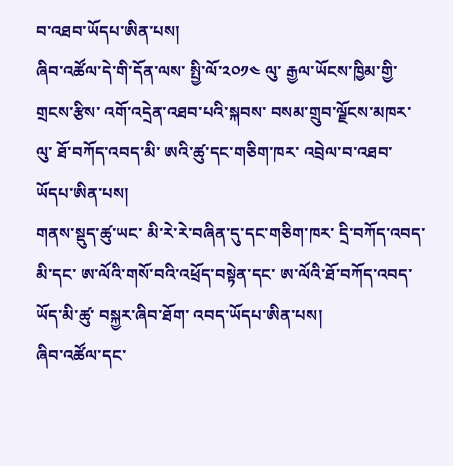བ་འཐབ་ཡོདཔ་ཨིན་པས།
ཞིབ་འཚོལ་དེ་གི་དོན་ལས་ སྤྱི་ལོ་༢༠༡༤ ལུ་ རྒྱལ་ཡོངས་ཁྱིམ་གྱི་གྲངས་རྩིས་ འགོ་འདྲེན་འཐབ་པའི་སྐབས་ བསམ་གྲུབ་ལྗོངས་མཁར་ལུ་ ཐོ་བཀོད་འབད་མི་ ཨའི་ཚུ་དང་གཅིག་ཁར་ འབྲེལ་བ་འཐབ་ཡོདཔ་ཨིན་པས།
གནས་སྡུད་ཚུ་ཡང་ མི་རེ་རེ་བཞིན་དུ་དང་གཅིག་ཁར་ དྲི་བཀོད་འབད་མི་དང་ ཨ་ལོའི་གསོ་བའི་འཕྲོད་བསྟེན་དང་ ཨ་ལོའི་ཐོ་བཀོད་འབད་ཡོད་མི་ཚུ་ བསྐྱར་ཞིབ་ཐོག་ འབད་ཡོདཔ་ཨིན་པས།
ཞིབ་འཚོལ་དང་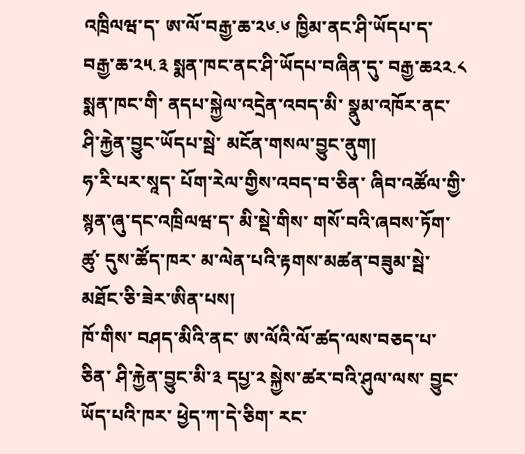འཁྲིལཝ་ད་ ཨ་ལོ་བརྒྱ་ཆ་༢༦.༦ ཁྱིམ་ནང་ཤི་ཡོདཔ་ད་ བརྒྱ་ཆ་༢༥.༣ སྨན་ཁང་ནང་ཤི་ཡོདཔ་བཞིན་དུ་ བརྒྱ་ཆ༢༢.༨ སྨན་ཁང་གི་ ནདཔ་སྐྱེལ་འདྲེན་འབད་མི་ སྣུམ་འཁོར་ནང་ ཤི་རྐྱེན་བྱུང་ཡོདཔ་སྦེ་ མངོན་གསལ་བྱུང་ནུག།
ཧ་རི་པར་སཱད་ པོག་རེལ་གྱིས་འབད་བ་ཅིན་ ཞིབ་འཚོལ་གྱི་སྙན་ཞུ་དང་འཁྲིལཝ་ད་ མི་སྡེ་གིས་ གསོ་བའི་ཞབས་ཏོག་ཚུ་ དུས་ཚོད་ཁར་ མ་ལེན་པའི་རྟགས་མཚན་བཟུམ་སྦེ་ མཐོང་ཅི་ཟེར་ཨིན་པས།
ཁོ་གིས་ བཤད་མིའི་ནང་ ཨ་ལོའི་ལོ་ཚད་ལས་བཅད་པ་ཅིན་ ཤི་རྐྱེན་བྱུང་མི་༣ དཔྱ་༢ སྐྱེས་ཚར་བའི་ཤུལ་ལས་ བྱུང་ཡོད་པའི་ཁར་ ཕྱེད་ཀ་དེ་ཅིག་ རང་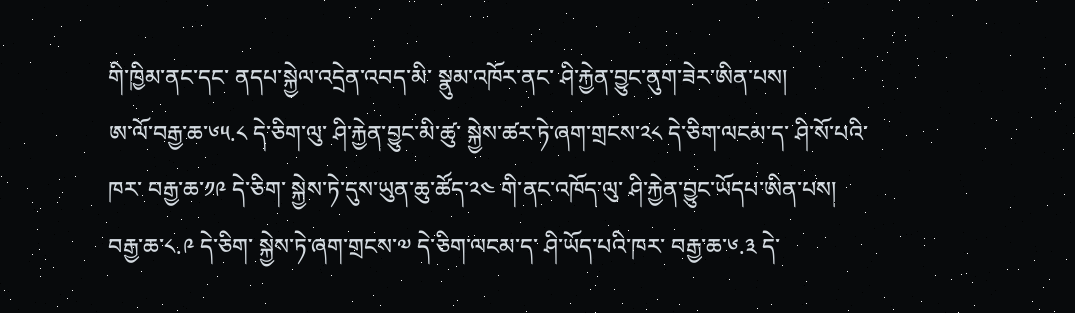གི་ཁྱིམ་ནང་དང་ ནདཔ་སྐྱེལ་འདྲེན་འབད་མི་ སྣུམ་འཁོར་ནང་ ཤི་རྐྱེན་བྱུང་ནུག་ཟེར་ཨིན་པས།
ཨ་ལོ་བརྒྱ་ཆ་༦༥.༨ དེ་ཅིག་ལུ་ ཤི་རྐྱེན་བྱུང་མི་ཚུ་ སྐྱེས་ཚར་ཏེ་ཞག་གྲངས་༢༨ དེ་ཅིག་ལངམ་ད་ ཤི་སོ་པའི་ཁར་ བརྒྱ་ཆ་༡༩ དེ་ཅིག་ སྐྱེས་ཏེ་དུས་ཡུན་ཆུ་ཚོད་༢༤ གི་ནང་འཁོད་ལུ་ ཤི་རྐྱེན་བྱུང་ཡོདཔ་ཨིན་པས།
བརྒྱ་ཆ་༨.༩ དེ་ཅིག་ སྐྱེས་ཏེ་ཞག་གྲངས་༧ དེ་ཅིག་ལངམ་ད་ ཤི་ཡོད་པའི་ཁར་ བརྒྱ་ཆ་༦.༣ དེ་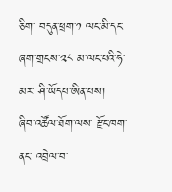ཅིག་ བདུན་ཕྲག་༡ ལང་མི་དང་ ཞག་གྲངས་༢༨ མ་ལང་པའི་ཧེ་མར་ ཤི་ཡོདཔ་ཨིན་པས།
ཞིབ་འཚོལ་ཐོག་ལས་ རྫོང་ཁག་ནང་ འབྲེལ་བ་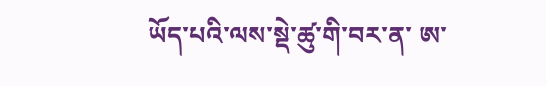ཡོད་པའི་ལས་སྡེ་ཚུ་གི་བར་ན་ ཨ་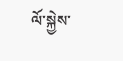ལོ་སྐྱེས་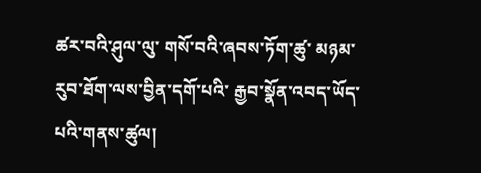ཚར་བའི་ཤུལ་ལུ་ གསོ་བའི་ཞབས་ཏོག་ཚུ་ མཉམ་རུབ་ཐོག་ལས་བྱིན་དགོ་པའི་ རྒྱབ་སྣོན་འབད་ཡོད་པའི་གནས་ཚུལ།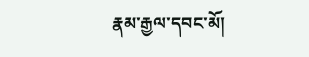རྣམ་རྒྱལ་དབང་མོ།